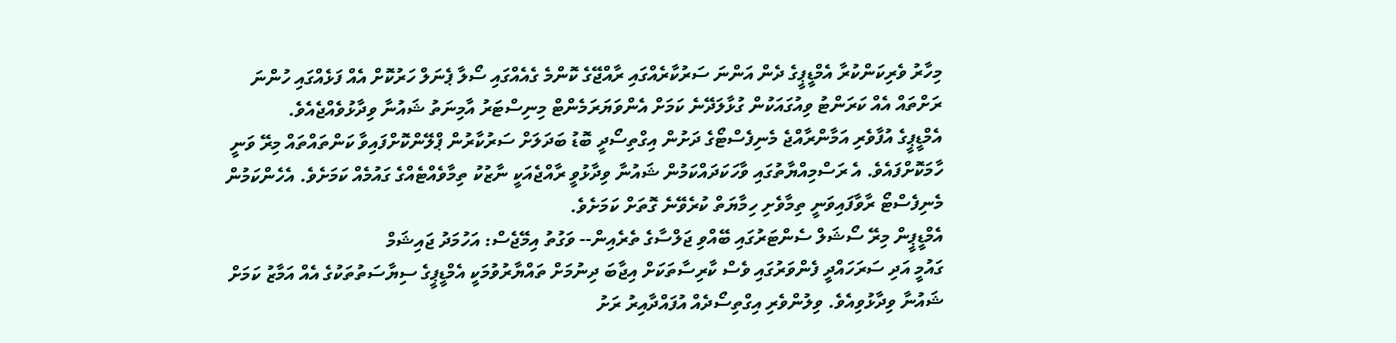މިހާރު ވެރިކަންކުރާ އެމްޑީޕީގެ ދެން އަންނަ ސަރުކާރެއްގައި ރާއްޖޭގެ ކޮންމެ ގެއެއްގައި ސޯލާ ޕެނަލް ހަރުކޮށް އެއް ފަޅެއްގައި ހުންނަ ރަށްތައް އެއް ކަރަންޓު ވިއުގައަކުން ގުޅާލަދޭނެ ކަމަށް އެންވަޔަރަމެންޓް މިނިސްޓަރު އާމިނަތު ޝައުނާ ވިދާޅުވެއްޖެއެވެ.
އެމްޑީޕީގެ އުފާވެރި އަމާންރާއްޖެ މެނިފެސްޓޯގެ ދަށުން އިގްތިސޯދީ ބޮޑު ބަދަލަށް ސަރުކާރުން ޕްލޭންކޮށްފައިވާ ކަންތައްތައް މިރޭ ވަނީ ހާމަކޮށްފައެވެ. އެ ރަސްމިއްޔާތުގައި ވާހަކަދައްކަމުން ޝައުނާ ވިދާޅުވީ ރާއްޖެއަކީ ނާޒުކު ތިމާވެއްޓެއްގެ ގައުމެއް ކަމަށެވެ. އެހެންކަމުން މެނިފެސްޓޯ ރާވާފައިވަނީ ތިމާވެށި ހިމާޔަތް ކުރެވޭނެ ގޮތަށް ކަމަށެވެ.
އެމްޑީޕީން މިރޭ ސޯޝަލް ސެންޓަރުގައި ބޭއްވި ޖަލްސާގެ ތެރެއިން-- ވަގުތު އިމޭޖެސް: އަހުމަދު ޖައިޝަމް
ގައުމީ އަދި ސަރަހައްދީ ފެންވަރުގައި ވެސް ކާރިސާތަކަށް އިޖާބަ ދިނުމަށް ތައްޔާރުވުމަކީ އެމްޑީޕީގެ ސިޔާސަތުތަކުގެ އެއް އަމާޒު ކަމަށް ޝައުނާ ވިދާޅުވިއެވެ. ވިލުންވެރި އިގްތިސޯދެއް އުފައްދާއިރު ރަށު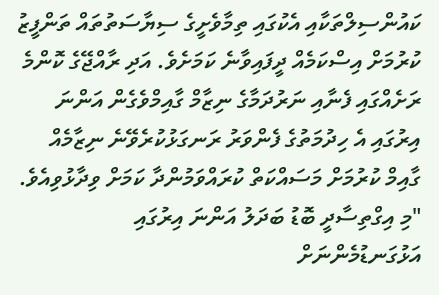ކައުންސިލްތަކާއި އެކުގައި ތިމާވެށީގެ ސިޔާސަތުތައް ތަންފީޒު ކުރުމަށް އިސްކަމެއް ދީފައިވާނެ ކަމަށެވެ. އަދި ރާއްޖޭގެ ކޮންމެ ރަށެއްގައި ފެނާއި ނަރުދަމާގެ ނިޒާމް ގާއިމްވެގެން އަންނަ އިރުގައި އެ ހިދުމަތުގެ ފެންވަރު ރަނގަޅުކުރެވޭނެ ނިޒާމެއް ގާއިމް ކުރުމަށް މަސައްކަތް ކުރައްވަމުންދާ ކަމަށް ވިދާޅުވިއެވެ.
"މި އިގްތިސާދީ ބޮޑު ބަދަލު އަންނަ އިރުގައި އަޅުގަނޑުމެންނަށް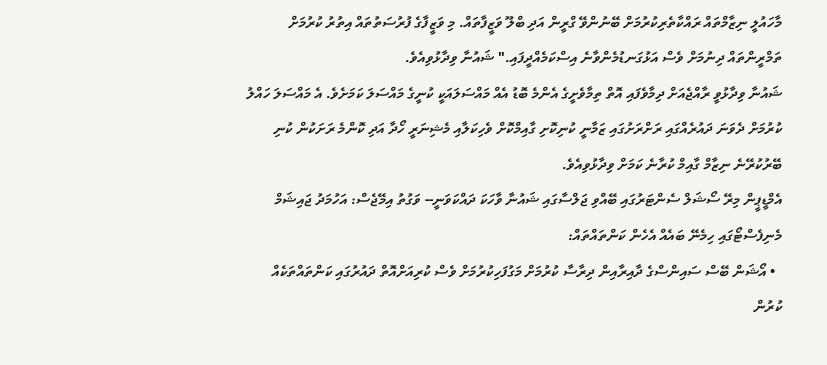މާހައުލީ ނިޒާމްތައް ރައްކާތެރިކުރުމަށް ބޭނުންވޭ ގްރީން އަދި ބްލޫ ވަޒީފާތައް. މި ވަޒީފާގެ ފުރުސަތުތައް އިތުރު ކުރުމަށް ތަމްރީންތައް ދިނުމަށް ވެސް އަޅުގަނޑުމެންވާނެ އިސްކަމެއްދީފައި." ޝައުނާ ވިދާޅުވިއެވެ.
ޝައުނާ ވިދާޅުވީ ރާއްޖެއަށް ދިމާވެފައި އޮތް ތިމާވެށީގެ އެންމެ ބޮޑު އެއް މައްސަލައަކީ ކުނީގެ މައްސަލަ ކަމަށެވެ. އެ މައްސަލަ ހައްލު ކުރުމަށް ދެވަނަ ދައުރެއްގައި ރަށްރަށުގައި ޒަމާނީ ކުނިކޮށި ގާއިމްކޮށް ވެހިކަލާއި މެޝިނަރީ ހޯދާ އަދި ކޮންމެ ރަށަކުން ކުނި ބޭރުކުރޭނެ ނިޒާމް ގާއިމް ކުރާނެ ކަމަށް ވިދާޅުވިއެވެ.
އެމްޑީޕީން މިރޭ ސޯޝަލް ސެންޓަރުގައި ބޭއްވި ޖަލްސާގައި ޝައުނާ ވާހަކަ ދައްކަވަނީ-- ވަގުތު އިމޭޖެސް: އަހުމަދު ޖައިޝަމް
މެނިފެސްޓޯގައި ހިމެނޭ ބައެއް އެހެން ކަންތައްތައް:
  • އޯޝަން ބޭސް ސައިންސްގެ ދާއިރާއިން ދިރާސާ ކުރުމަށް މަގުފަހިކުރުމަށް ވެސް ކުރިއަށްއޮތް ދައުރުގައި ކަންތައްތަކެއް ކުރުން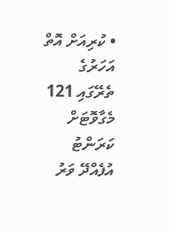• ކުރިއަށް އޮތް އަހަރުގެ ތެރޭގައި 121 މެގާވޮޓަށް ކަރަންޓު އުފެއްދޭ ވަރު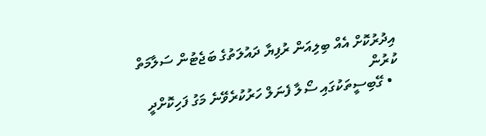އިދުރުކޮށް އެއް ބިލިއަން ރުފިޔާ ދައުލަތުގެ ބަޖެޓުން ސަލާމަތް ކުރުން
  • ގޭބިސީތަކުގައި ސޯލާ ފެނަލް ހަރުކުރެވޭނެ މަގު ފަހިކޮށްދީ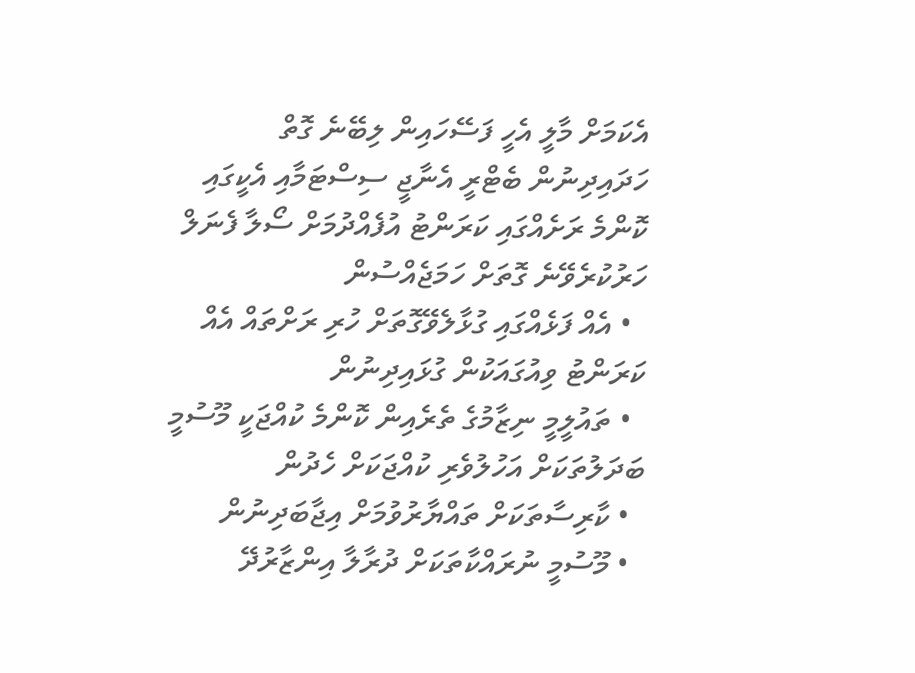އެކަމަށް މާލީ އެހީ ފަސޭހައިން ލިބޭނެ ގޮތް ހަދައިދިނުން ބެޓްރީ އެނާޖީ ސިސްޓަމާއި އެކީގައި ކޮންމެ ރަށެއްގައި ކަރަންޓު އުފެއްދުމަށް ސޯލާ ފެނަލް ހަރުކުރެވޭނެ ގޮތަށް ހަމަޖެއްސުން
  • އެއް ފަޅެއްގައި ގުޅާލެވޭގޮތަށް ހުރި ރަށްތައް އެއް ކަރަންޓު ވިއުގައަކުން ގުޅައިދިނުން
  • ތައުލީމީ ނިޒާމުގެ ތެރެއިން ކޮންމެ ކުއްޖަކީ މޫސުމީ ބަދަލުތަކަށް އަހުލުވެރި ކުއްޖަކަށް ހެދުން
  • ކާރިސާތަކަށް ތައްޔާރުވުމަށް އިޖާބަދިނުން
  • މޫސުމީ ނުރައްކާތަކަށް ދުރާލާ އިންޒާރުދޭ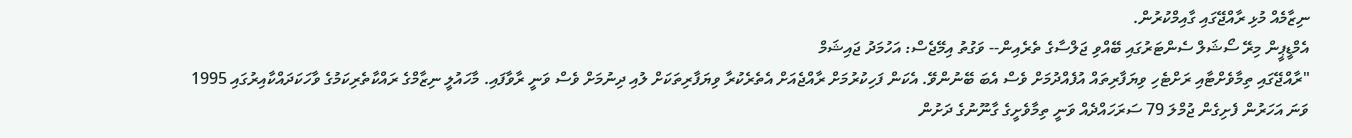ނިޒާމެއް މުޅި ރާއްޖޭގައި ގާއިމްކުރުން.
އެމްޑީޕީން މިރޭ ސޯޝަލް ސެންޓަރުގައި ބޭއްވި ޖަލްސާގެ ތެރެއިން-- ވަގުތު އިމޭޖެސް: އަހުމަދު ޖައިޝަމް
"ރާއްޖޭގައި ތިމާވެށްޓާއި ރަށްޓެހި ވިޔަފާރިތައް އުފެއްދުމަށް ވެސް އެބަ ބޭނުންވޭ. އެކަން ފަހިކުރުމަށް ރާއްޖެއަށް އެތެރެކުރާ ވިޔަފާރިތަކަށް ލުއި ދިނުމަށް ވެސް ވަނީ ރާވާފައި. މާހައުލީ ނިޒާމްގެ ރައްކާތެރިކަމުގެ ވާހަކަދައްކާއިރުގައި 1995 ވަނަ އަހަރުން ފެށިގެން ޖުމްލަ 79 ސަރަހައްދެއް ވަނީ ތިމާވެށީގެ ގާނޫނުގެ ދަށުން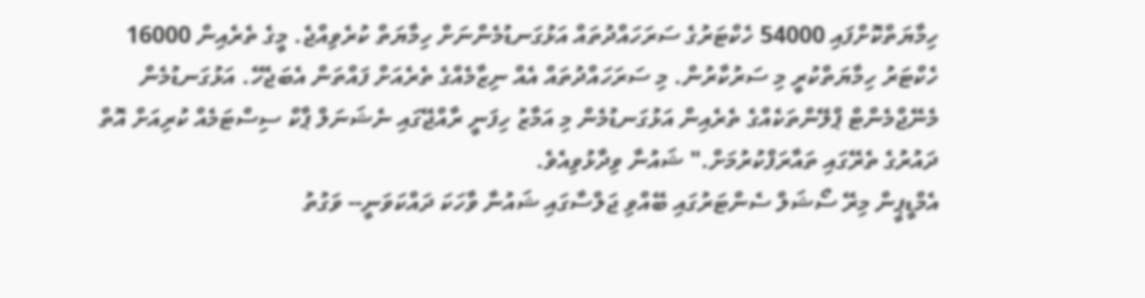ހިމާޔަތްކޮށްފައި 54000 ހެކްޓަރުގެ ސަރަހައްދުތައް އަޅުގަނޑުމެންނަށް ހިމާޔަތް ކުރެވިއްޖެ. މީގެ ތެރެއިން 16000 ހެކްޓަރު ހިމާޔަތްކުރީ މި ސަރުކާރުން. މި ސަރަހައްދުތައް އެއް ނިޒާމެއްގެ ތެރެއަށް ފައްތަން އެބަޖެހޭ. އަޅުގަނޑުމެން މެނޭޖްމެންޓް ޕްލޭންތަކެއްގެ ތެރެއިން އަޅުގަނޑުމެން މި އަމާޒު ހިފަނީ ރާއްޖޭގައި ނެޝަނަލް ޕާކް ސިސްޓަމެއް ކުރިއަށް އޮތް ދައުރުގެ ތެރޭގައި ތައާރަފްކުރުމަށް." ޝައުނާ ވިދާޅުވިއެވެ.
އެމްޑީޕީން މިރޭ ސޯޝަލް ސެންޓަރުގައި ބޭއްވި ޖަލްސާގައި ޝައުނާ ވާހަކަ ދައްކަވަނީ-- ވަގުތު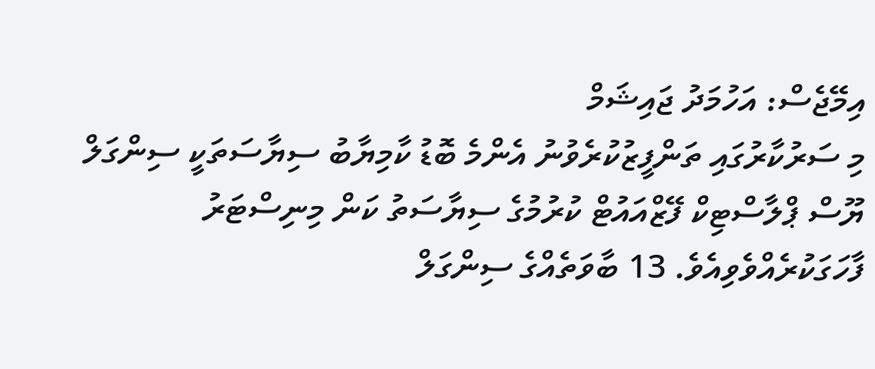އިމޭޖެސް: އަހުމަދު ޖައިޝަމް
މި ސަރުކާރުގައި ތަންފީޒުކުރެވުނު އެންމެ ބޮޑު ކާމިޔާބު ސިޔާސަތަކީ ސިންގަލް ޔޫސް ޕްލާސްޓިކް ފޭޒްއައުޓް ކުރުމުގެ ސިޔާސަތު ކަން މިނިސްޓަރު ފާހަގަކުރެއްވެވިއެވެ. 13 ބާވަތެއްގެ ސިންގަލް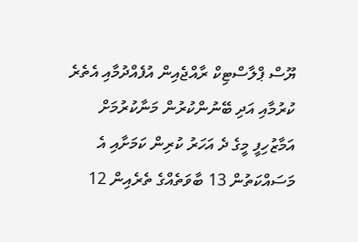ޔޫސް ޕްލާސްޓިކް ރާއްޖެއިން އުފެއްދުމާއި އެތެރެ ކުރުމާއި އަދި ބޭނުންކުރުން މަނާކުރުމަށް އަމާޒުހިފީ މީގެ ދެ އަހަރު ކުރިން ކަމަށާއި އެ މަސައްކަތުން 13 ބާވަތެއްގެ ތެރެއިން 12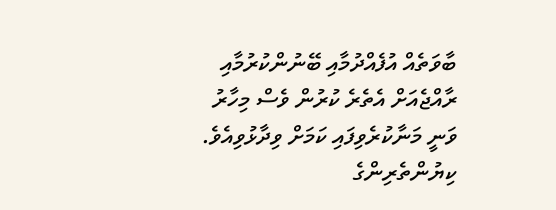ބާވަތެއް އުފެއްދުމާއި ބޭނުންކުރުމާއި ރާއްޖެއަށް އެތެރެ ކުރުން ވެސް މިހާރު ވަނީ މަނާކުރެވިފައި ކަމަށް ވިދާޅުވިއެވެ.
ކިޔުންތެރިންގެ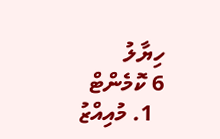ހިޔާލު
6 ކޮމެންޓް
  1. މުއިއްޒު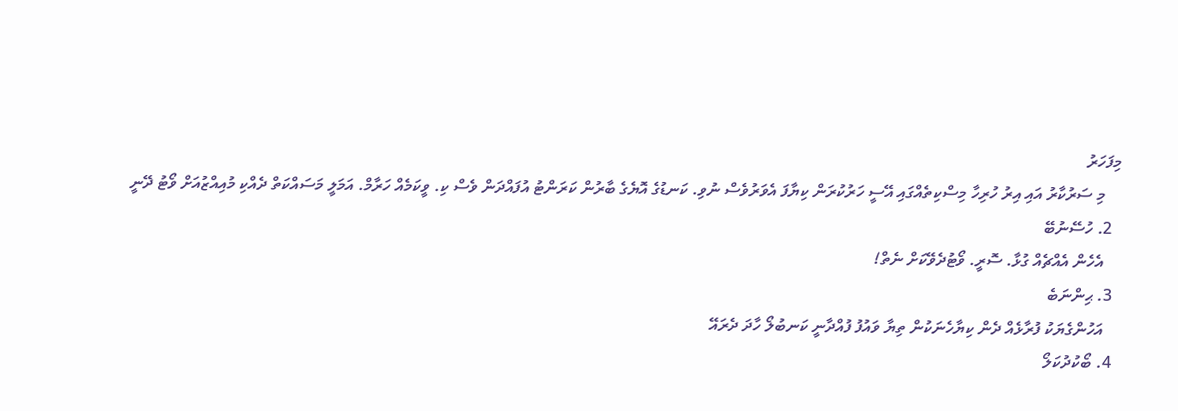މިފަހަރު
    މި ސަރުކާރު އައި އިރު ހުރިހާ މިސްކިތެއްގައި އޭސީ ހަރުކުރަން ކިޔާފަ އެވަރުވެސް ނުވި. ކަނޑުގެ އޮޔެގެ ބާރުން ކަރަންޓު އުފައްދަން ވެސް ކި. ވީކަމެއް ހަރާމް. އަމަލީ މަސައްކަތް ދެއްކި މުއިއްޒުއަށް ވޯޓު ދޭނީ
  2. ހުސޭނުބޭ
    އެހެން އެއްޗެއް ގުޅާ. ސޮރީ. ވޯޓުދެވޭކަށް ނެތް!
  3. ޙިންނަބެ
    އަހުންގެޔަކު ފުރާޅެއް ދެން ކިޔާހެނަކުން ތިޔާ ވައުފު ފުއްދާނީ ކަނބުލޯ ހާދަ ދެރައޭ
  4. ބޯކުދުކަލޯ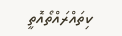ކިތައްރައްތޯއޮތީ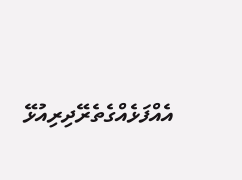އެއްފަޅެއްގެތެރޭދިރިއުޅޭ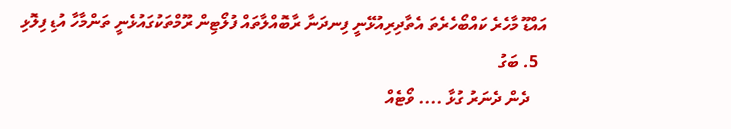އައްޑޫ މާހެރެ ކައްބޯހެރެތަ އެތާދިރިއުޅޭނީ ފިނދަނާ ރާބޮއްލާތައް ފުލޯޓިން ރޫމްތަކުގައުޅެނީ ތަންމާހާ އުޑި ފިލޮޅި
  5. ބަގު
    ދެން ދެނަރު ގުޅާ .... ވޯޓެއް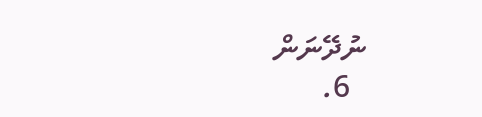ނުދޭނަން
  6.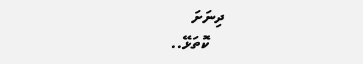ދިނަށަ
    ކޮތަޅޭ..